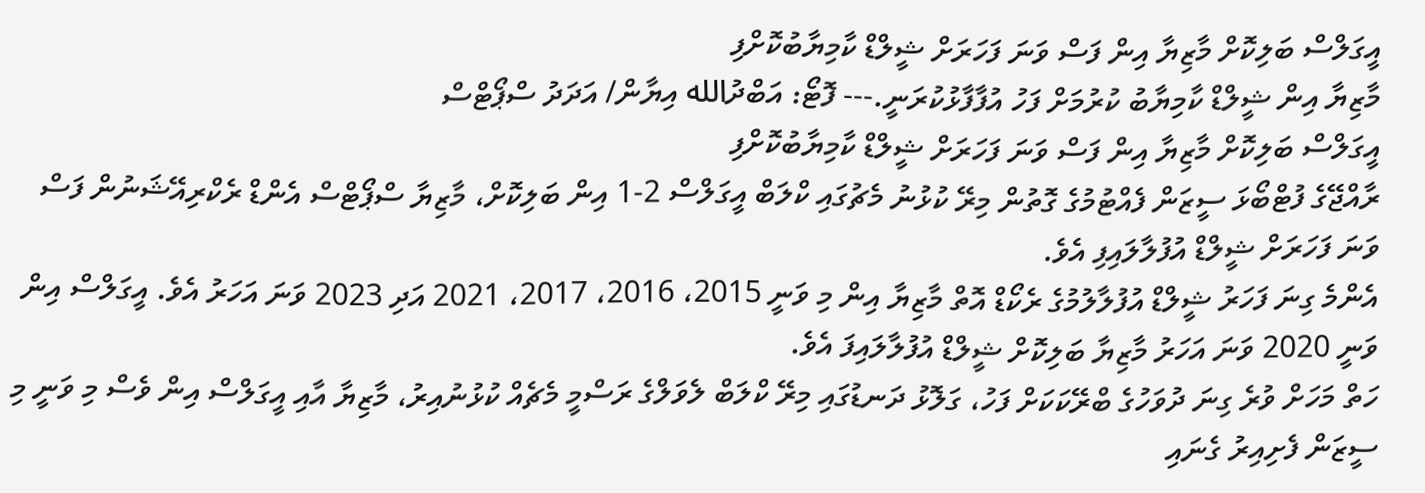އީގަލްސް ބަލިކޮށް މާޒިޔާ އިން ފަސް ވަނަ ފަހަރަށް ޝީލްޑް ކާމިޔާބުކޮށްފި
މާޒިޔާ އިން ޝީލްޑް ކާމިޔާބު ކުރުމަށް ފަހު އުފާފާޅުކުރަނީ.--- ފޮޓޯ: އަބްދުالله އިޔާން/ އަދަދު ސްޕޯޓްސް
އީގަލްސް ބަލިކޮށް މާޒިޔާ އިން ފަސް ވަނަ ފަހަރަށް ޝީލްޑް ކާމިޔާބުކޮށްފި
ރާއްޖޭގެ ފުޓްބޯޅަ ސީޒަން ފެއްޓުމުގެ ގޮތުން މިރޭ ކުޅުނު މެޗުގައި ކްލަބް އީގަލްސް 2-1 އިން ބަލިކޮށް، މާޒިޔާ ސްޕޯޓްސް އެންޑް ރެކްރިއޭޝަނުން ފަސް ވަނަ ފަހަރަށް ޝީލްޑް އުފުލާލައިފި އެވެ.
އެންމެ ގިނަ ފަހަރު ޝީލްޑް އުފުލާލުމުގެ ރެކޯޑް އޮތް މާޒިޔާ އިން މި ވަނީ 2015، 2016، 2017، 2021 އަދި 2023 ވަނަ އަހަރު އެވެ. އީގަލްސް އިން ވަނީ 2020 ވަނަ އަހަރު މާޒިޔާ ބަލިކޮށް ޝީލްޑް އުފުލާލައިފަ އެވެ.
ހަތް މަހަށް ވުރެ ގިނަ ދުވަހުގެ ބްރޭކަކަށް ފަހު، ގަލޮޅު ދަނޑުގައި މިރޭ ކްލަބް ލެވަލްގެ ރަސްމީ މެޗެއް ކުޅުނުއިރު، މާޒިޔާ އާއި އީގަލްސް އިން ވެސް މި ވަނީ މި ސީޒަން ފެށިއިރު ގެނައި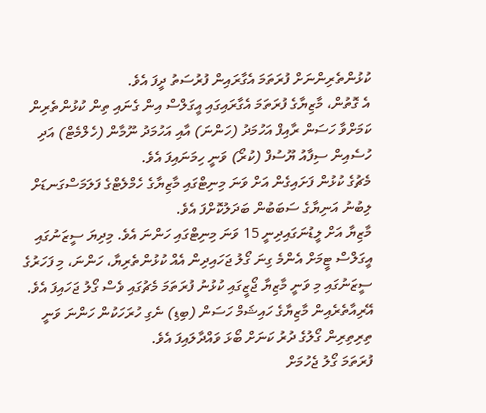ކުޅުންތެރިންނަށް ފުރަތަމަ އެގާރައިން ފުރުސަތު ދީފަ އެވެ.
އެ ގޮތުން، މާޒިޔާގެ ފުރަތަމަ އެގާރައިގައި އީގަލްސް އިން ގެނައި ތިން ކުޅުންތެރިން ކަމަށްވާ ހަސަން ރާއިފް އަހުމަދު (ހަންނަ) އާއި އަހުމަދު ނޫމާން (ހެލްމެޓް) އަދި ހުސެއިން ސިފާއު ޔޫސުފް (ކުރޯ) ވަނީ ހިމަނައިފަ އެވެ.
މެޗުގެ ކުޅުން ފަށައިގެން އަށް ވަނަ މިނިޓްގައި މާޒިޔާގެ ހެމްލެޓްގެ ފަލަމަސްގަނޑަށް ލިބުނު އަނިޔާގެ ސަބަބުން ބަދަލުކޮށްފަ އެވެ.
މާޒިޔާ އަށް ލީޑުނަގައިދިނީ 15 ވަނަ މިނިޓްގައި ހަންނަ އެވެ. މިދިޔަ ސީޒަނުގައި އީގަލްސް ޓީމަށް އެންމެ ގިނަ ގޯލު ޖަހައިދިން އެއް ކުޅުންތެރިޔާ، ހަންނަ، މި ފަހަރުގެ ސީޒަނުގައި މި ވަނީ މާޒިޔާ ޖޯޒީގައި ކުޅުނު ފުރަތަމަ މެޗުގައި ވެސް ގޯލު ޖަހައިފަ އެވެ. އޭރިއާތެރެއިން މާޒިޔާގެ ހައިޝަމް ހަސަން (ބިޑި) ނެގި ހުރަހަކުން ހަންނަ ވަނީ ތިރިތިރިން ގޯލުގެ ދުރު ކަނަށް ބޯޅަ ވައްދާލައިފަ އެވެ.
ފުރަތަމަ ގޯލު ޖެހުމަށް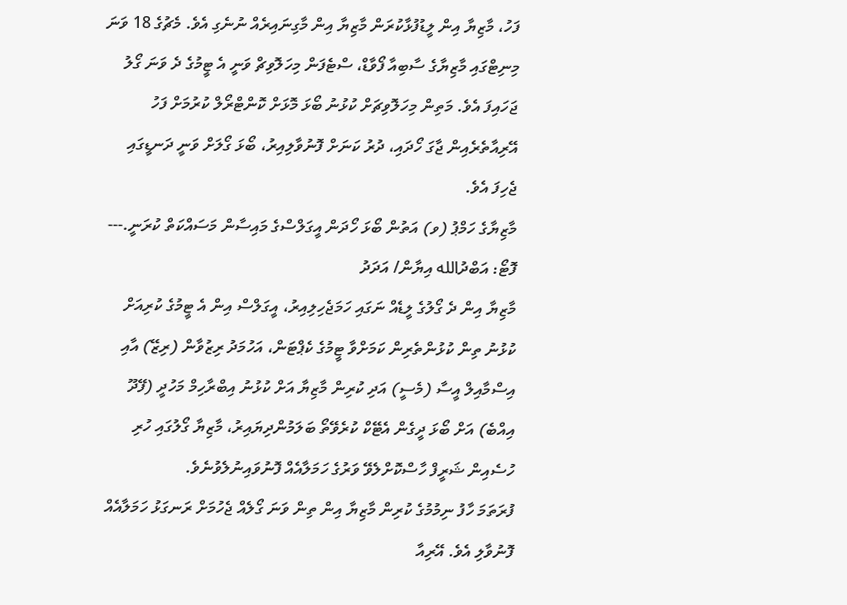ފަހު، މާޒިޔާ އިން ލީޑުފުޅާކުރަން މާޒިޔާ އިން މާގިނައިރެއް ނުނެގި އެވެ. މެޗުގެ 18 ވަނަ މިނިޓްގައި މާޒިޔާގެ ސާބިއާ ފޯވާޑް، ސްޓެފަން މިހަލޮވިޗް ވަނީ އެ ޓީމުގެ ދެ ވަނަ ގޯލު ޖަހައިފަ އެވެ. މަތިން މިހަލޮވިޗަށް ކުޅުނު ބޯޅަ މޮޅަށް ކޮންޓްރޯލް ކުރުމަށް ފަހު އޭރިއާތެރެއިން ޖާގަ ހޯދައި، ދުރު ކަނަށް ފޮނުވާލިއިރު، ބޯޅަ ގޯލަށް ވަނީ ދަނޑީގައި ޖެހިފަ އެވެ.
މާޒިޔާގެ ހަމްޕު (ވ) އަތުން ބޯޅަ ހޯދަން އީގަލްސްގެ މައިސާން މަސައްކަތް ކުރަނީ.--- ފޮޓޯ: އަބްދުالله އިޔާން/ އަދަދު
މާޒިޔާ އިން ދެ ގޯލުގެ ލީޑެއް ނަގައި ހަމަޖެހިލިއިރު، އީގަލްސް އިން އެ ޓީމުގެ ކުރިއަށް ކުޅުނު ތިން ކުޅުންތެރިން ކަމަށްވާ ޓީމުގެ ކެޕްޓަން، އަހުމަދު ރިޒުވާން (ރިޒޭ) އާއި އިސްމާއިލް އީސާ (މެސީ) އަދި ކުރިން މާޒިޔާ އަށް ކުޅުނު އިބްރާހިމް މަހުދީ (ފޭދޫ އިއްބެ) އަށް ބޯޅަ ދީގެން އެޓޭކް ކުރެވޭތޯ ބަލަމުންދިޔައިރު، މާޒިޔާ ގޯލުގައި ހުރި ހުސެއިން ޝަރީފް ހާސްކޮށްލެވޭ ވަރުގެ ހަމަލާއެއް ފޮނުވައިނުލެވުނެވެ.
ފުރަތަމަ ހާފު ނިމުމުގެ ކުރިން މާޒިޔާ އިން ތިން ވަނަ ގޯލެއް ޖެހުމަށް ރަނގަޅު ހަމަލާއެއް ފޮނުވާލި އެވެ. އޭރިއާ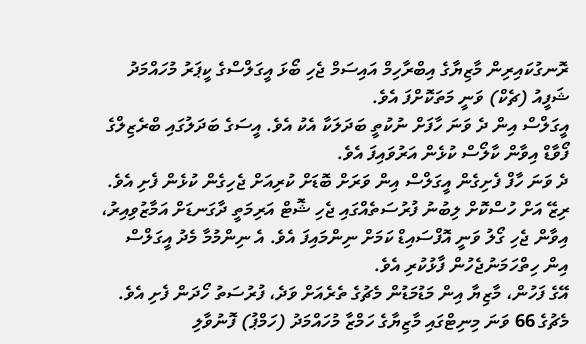ރޮނގުކައިރިން މާޒިޔާގެ އިބްރާހިމް އައިސަމް ޖެހި ބޯޅަ އީގަލްސްގެ ކީޕަރު މުހައްމަދު ޝަފީއު (ޗެކް) ވަނީ މަތަކޮށްފަ އެވެ.
އީގަލްސް އިން ދެ ވަނަ ހާފަށް ނުކުތީ ބަދަލަކާ އެކު އެވެ. އީސަގެ ބަދަލުގައި ބްރެޒިލްގެ ފޯވާޑް އިވާން ކާލޯސް ކުޅެން އަރުވައިފަ އެވެ.
ދެ ވަނަ ހާފް ފެށިގެން އީގަލްސް އިން ވަރަށް ބޮޑަށް ކުރިއަށް ޖެހިގެން ކުޅެން ފެށި އެވެ. ރިޒޭ އަށް ހުސްކޮށް ލިބުނު ފުރުސަތެއްގައި ޖެހި ޝޮޓް އަރިމަތީ ދާގަނޑަށް އަމާޒުވިއިރު، އިވާން ޖެހި ގޯލު ވަނީ އޮފްސައިޑް ކަމަށް ނިންމައިފަ އެވެ. އެ ނިންމުމާ މެދު އީގަލްސް އިން ހިތްހަމަނުޖެހުން ފާޅުކުރި އެވެ.
އޭގެ ފަހުން، މާޒިޔާ އިން މަޑުމަޑުން މެޗުގެ ތެރެއަށް ވަދެ، ފުރުސަތު ހޯދަން ފެށި އެވެ. މެޗުގެ 66 ވަނަ މިނިޓްގައި މާޒިޔާގެ ހަމްޒާ މުހައްމަދު (ހަމްޕު) ފޮނުވާލި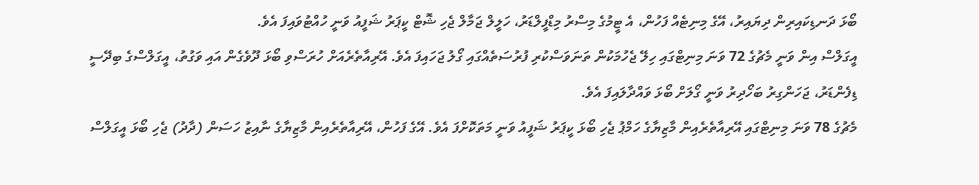ބޯޅަ ދަނޑިކައިރިން ދިޔައިރު، އޭގެ މިނިޓެއް ފަހުން، އެ ޓީމުގެ މިސްރު މިޑްފީލްޑަރު، ހަލީލް ޖަމާލް ޖެހި ޝޮޓް ކީޕަރު ޝަފީއު ވަނީ ހުއްޓުވައިފަ އެވެ.
އީގަލްސް އިން ވަނީ މެޗުގެ 72 ވަނަ މިނިޓްގައި ހިލޭ ޖެހުމަކުން ތަނަވަސްކުރި ފުރުސަތެއްގައި ގޯލު ޖަހައިފަ އެވެ. އޭރިއާތެރެއަށް ހުރަސްވި ބޯޅަ ދޫވެގެން އައި ވަގުތު، އީގަލްސްގެ ބިދޭސީ ޑިފެންޑަރު، ޖަހަންގިރު ބަހޯދިރު ވަނީ ގޯލަށް ބޯޅަ ވައްދާލައިފަ އެވެ.
މެޗުގެ 78 ވަނަ މިނިޓްގައި އޭރިއާތެރެއިން މާޒިޔާގެ ހަމްޕު ޖެހި ބޯޅަ ކީޕަރު ޝަފީއު ވަނީ މަތަކޮށްފަ އެވެ. އޭގެ ފަހުން، އޭރިއާތެރެއިން މާޒިޔާގެ ނާއިޒު ހަސަން (ދާދު) ޖެހި ބޯޅަ އީގަލްސް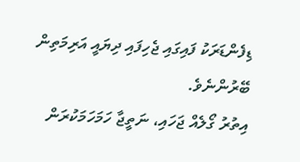ޑިފެންޑަރަކު ފައިގައި ޖެހިފައި ދިޔައީ އަރިމަތިން ބޭރުންނެވެ.
އިތުރު ގޯލެއް ޖަހައި، ނަތީޖާ ހަމަހަމަކުރަން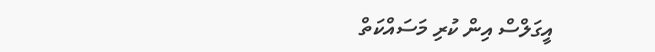އީގަލްސް އިން ކުރި މަސައްކަތް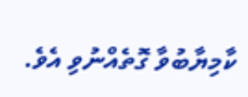ކާމިޔާބުވާ ގޮތެއްނުވި އެވެ.